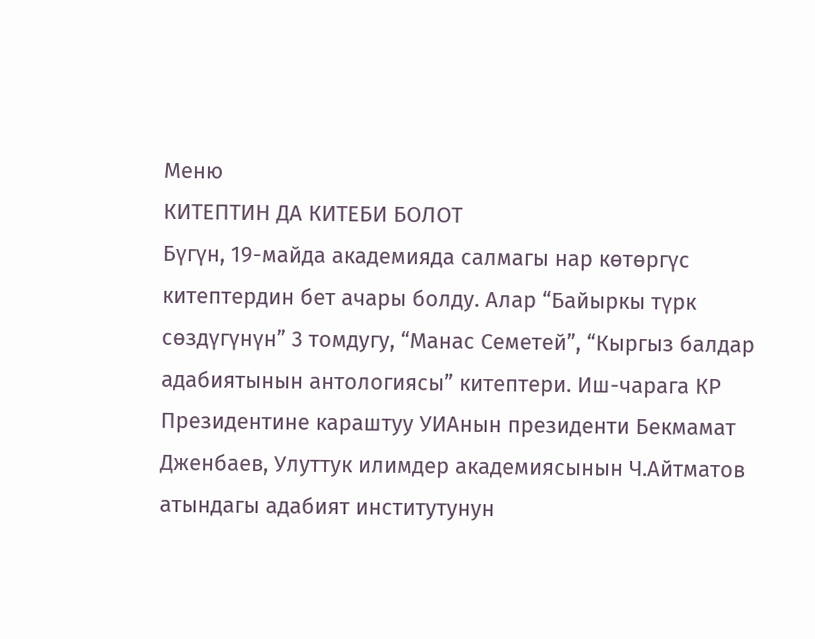Меню
КИТЕПТИН ДА КИТЕБИ БОЛОТ
Бүгүн, 19-майда академияда салмагы нар көтөргүс китептердин бет ачары болду. Алар “Байыркы түрк сөздүгүнүн” 3 томдугу, “Манас Семетей”, “Кыргыз балдар адабиятынын антологиясы” китептери. Иш-чарага КР Президентине караштуу УИАнын президенти Бекмамат Дженбаев, Улуттук илимдер академиясынын Ч.Айтматов атындагы адабият институтунун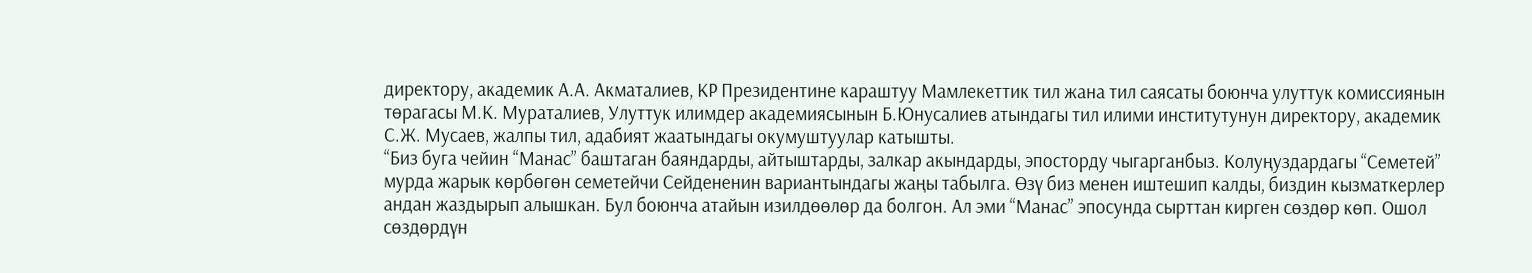директору, академик А.А. Акматалиев, КР Президентине караштуу Мамлекеттик тил жана тил саясаты боюнча улуттук комиссиянын төрагасы М.К. Мураталиев, Улуттук илимдер академиясынын Б.Юнусалиев атындагы тил илими институтунун директору, академик С.Ж. Мусаев, жалпы тил, адабият жаатындагы окумуштуулар катышты.
“Биз буга чейин “Манас” баштаган баяндарды, айтыштарды, залкар акындарды, эпосторду чыгарганбыз. Колуңуздардагы “Семетей” мурда жарык көрбөгөн семетейчи Сейдененин вариантындагы жаңы табылга. Өзү биз менен иштешип калды, биздин кызматкерлер андан жаздырып алышкан. Бул боюнча атайын изилдөөлөр да болгон. Ал эми “Манас” эпосунда сырттан кирген сөздөр көп. Ошол сөздөрдүн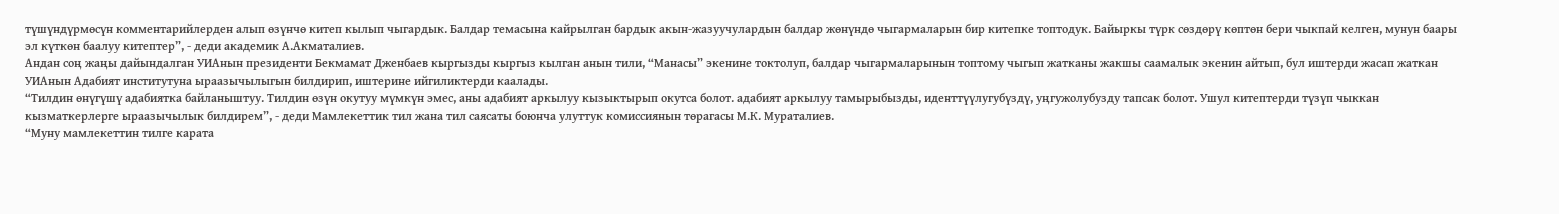түшүндүрмөсүн комментарийлерден алып өзүнчө китеп кылып чыгардык. Балдар темасына кайрылган бардык акын-жазуучулардын балдар жөнүндө чыгармаларын бир китепке топтодук. Байыркы түрк сөздөрү көптөн бери чыкпай келген, мунун баары эл күткөн баалуу китептер”, - деди академик А.Акматалиев.
Андан соң жаңы дайындалган УИАнын президенти Бекмамат Дженбаев кыргызды кыргыз кылган анын тили, “Манасы” экенине токтолуп, балдар чыгармаларынын топтому чыгып жатканы жакшы саамалык экенин айтып, бул иштерди жасап жаткан УИАнын Адабият институтуна ыраазычылыгын билдирип, иштерине ийгиликтерди каалады.
“Тилдин өнүгүшү адабиятка байланыштуу. Тилдин өзүн окутуу мүмкүн эмес, аны адабият аркылуу кызыктырып окутса болот. адабият аркылуу тамырыбызды, иденттүүлугубүздү, уңгужолубузду тапсак болот. Ушул китептерди түзүп чыккан кызматкерлерге ыраазычылык билдирем”, - деди Мамлекеттик тил жана тил саясаты боюнча улуттук комиссиянын төрагасы М.К. Мураталиев.
“Муну мамлекеттин тилге карата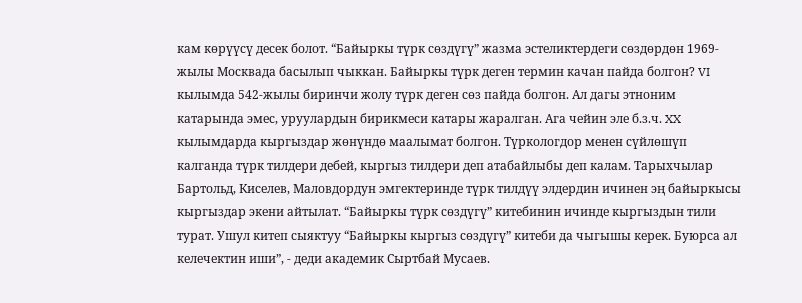кам көрүүсү десек болот. “Байыркы түрк сөздүгү” жазма эстеликтердеги сөздөрдөн 1969-жылы Москвада басылып чыккан. Байыркы түрк деген термин качан пайда болгон? VI кылымда 542-жылы биринчи жолу түрк деген сөз пайда болгон. Ал дагы этноним катарында эмес, уруулардын бирикмеси катары жаралган. Ага чейин эле б.з.ч. XX кылымдарда кыргыздар жөнүндө маалымат болгон. Түркологдор менен сүйлөшүп калганда түрк тилдери дебей, кыргыз тилдери деп атабайлыбы деп калам. Тарыхчылар Бартольд, Киселев, Маловдордун эмгектеринде түрк тилдүү элдердин ичинен эң байыркысы кыргыздар экени айтылат. “Байыркы түрк сөздүгү” китебинин ичинде кыргыздын тили турат. Ушул китеп сыяктуу “Байыркы кыргыз сөздүгү” китеби да чыгышы керек. Буюрса ал келечектин иши”, - деди академик Сыртбай Мусаев.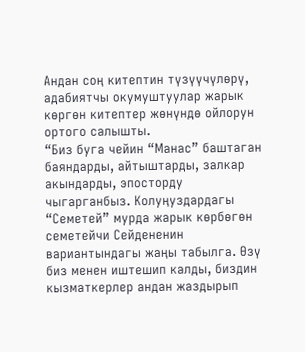Андан соң китептин түзүүчүлөрү, адабиятчы окумуштуулар жарык көргөн китептер жөнүндө ойлорун ортого салышты.
“Биз буга чейин “Манас” баштаган баяндарды, айтыштарды, залкар акындарды, эпосторду чыгарганбыз. Колуңуздардагы “Семетей” мурда жарык көрбөгөн семетейчи Сейдененин вариантындагы жаңы табылга. Өзү биз менен иштешип калды, биздин кызматкерлер андан жаздырып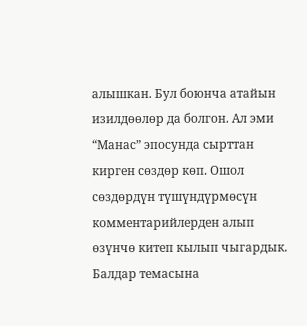алышкан. Бул боюнча атайын изилдөөлөр да болгон. Ал эми “Манас” эпосунда сырттан кирген сөздөр көп. Ошол сөздөрдүн түшүндүрмөсүн комментарийлерден алып өзүнчө китеп кылып чыгардык. Балдар темасына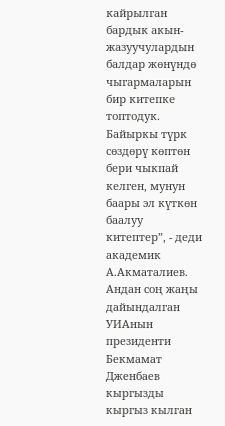кайрылган бардык акын-жазуучулардын балдар жөнүндө чыгармаларын бир китепке топтодук. Байыркы түрк сөздөрү көптөн бери чыкпай келген, мунун баары эл күткөн баалуу китептер”, - деди академик А.Акматалиев.
Андан соң жаңы дайындалган УИАнын президенти Бекмамат Дженбаев кыргызды кыргыз кылган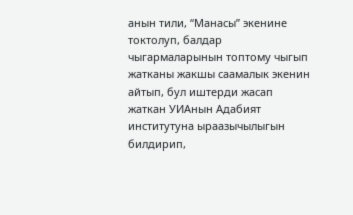анын тили, “Манасы” экенине токтолуп, балдар чыгармаларынын топтому чыгып жатканы жакшы саамалык экенин айтып, бул иштерди жасап жаткан УИАнын Адабият институтуна ыраазычылыгын билдирип,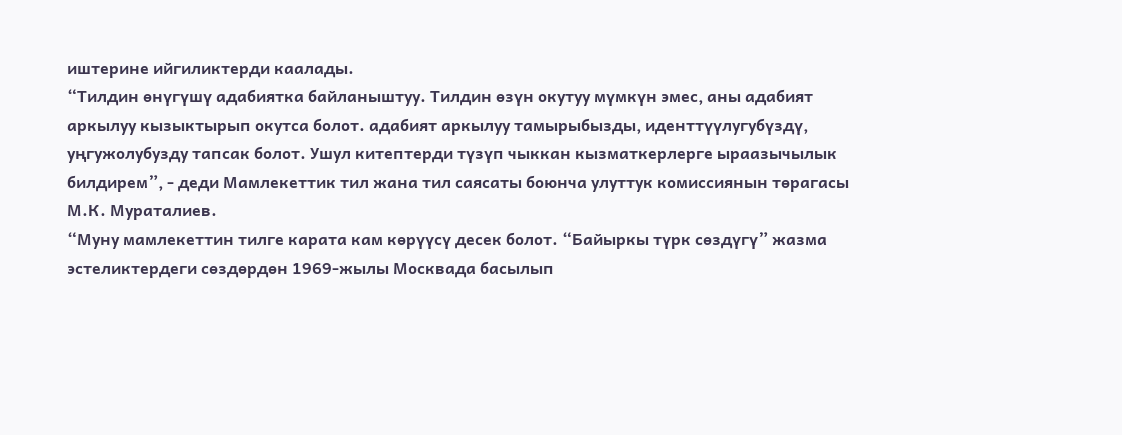иштерине ийгиликтерди каалады.
“Тилдин өнүгүшү адабиятка байланыштуу. Тилдин өзүн окутуу мүмкүн эмес, аны адабият аркылуу кызыктырып окутса болот. адабият аркылуу тамырыбызды, иденттүүлугубүздү, уңгужолубузду тапсак болот. Ушул китептерди түзүп чыккан кызматкерлерге ыраазычылык билдирем”, - деди Мамлекеттик тил жана тил саясаты боюнча улуттук комиссиянын төрагасы М.К. Мураталиев.
“Муну мамлекеттин тилге карата кам көрүүсү десек болот. “Байыркы түрк сөздүгү” жазма эстеликтердеги сөздөрдөн 1969-жылы Москвада басылып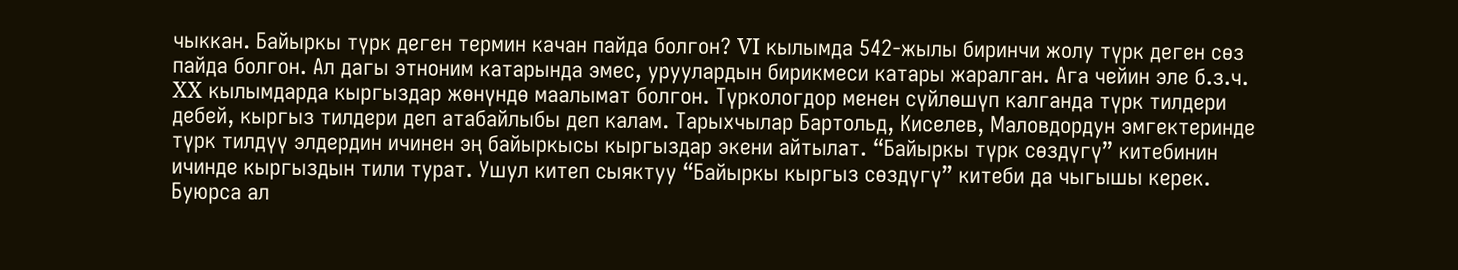чыккан. Байыркы түрк деген термин качан пайда болгон? VI кылымда 542-жылы биринчи жолу түрк деген сөз пайда болгон. Ал дагы этноним катарында эмес, уруулардын бирикмеси катары жаралган. Ага чейин эле б.з.ч. XX кылымдарда кыргыздар жөнүндө маалымат болгон. Түркологдор менен сүйлөшүп калганда түрк тилдери дебей, кыргыз тилдери деп атабайлыбы деп калам. Тарыхчылар Бартольд, Киселев, Маловдордун эмгектеринде түрк тилдүү элдердин ичинен эң байыркысы кыргыздар экени айтылат. “Байыркы түрк сөздүгү” китебинин ичинде кыргыздын тили турат. Ушул китеп сыяктуу “Байыркы кыргыз сөздүгү” китеби да чыгышы керек. Буюрса ал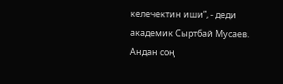келечектин иши”, - деди академик Сыртбай Мусаев.
Андан соң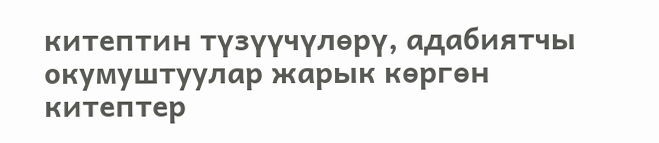китептин түзүүчүлөрү, адабиятчы окумуштуулар жарык көргөн китептер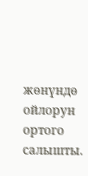жөнүндө ойлорун ортого салышты.